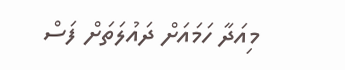މިއަދާ ހަމައަށް ދައުލަތަށް ފަސް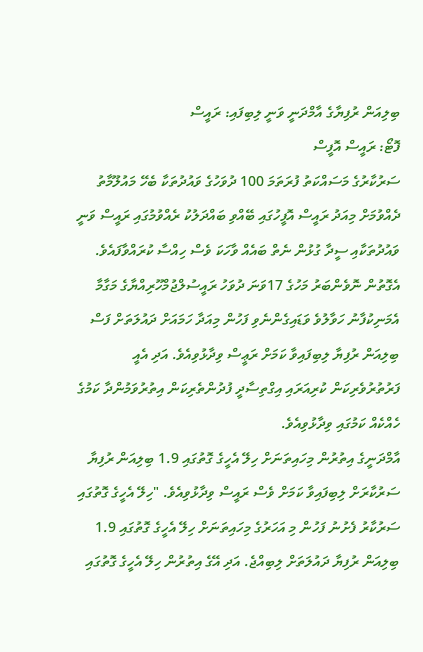ބިލިއަން ރުފިޔާގެ އާމްދަނީ ވަނީ ލިބިފައި: ރައީސް
ފޮޓޯ: ރައީސް އޮފީސް
ސަރުކާރުގެ މަސައްކަތު ފުރަތަމަ 100 ދުވަހުގެ ވައުދުތަކާ ބެހޭ މައުލޫމާތު ދެއްވުމަށް މިއަދު ރައީސް އޮފީހުގައި ބޭއްވި ބައްދަލުކު ރެއްވުމުގައި ރައީސް ވަނީ ވައުދުތަކާއި ސީދާ ގުޅުން ނެތް ބައެއް ވާހަކަ ވެސް ހިއްސާ ކުރައްވާފައެވެ.
އެގޮތުން ނޮވެންބަރު މަހުގެ 17ވަނަ ދުވަހު ރައީސުލްޖުމްހޫރިއްޔާގެ މަގާމާ އެމަނިކުފާނު ހަވާލުވެ ވަޑައިގެންނެވި ފަހުން މިއަދާ ހަމައަށް ދައުލަތަށް ފަސް ބިލިއަން ރުފިޔާ ލިބިފައިވާ ކަމަށް ރަޢީސް ވިދާޅުވިއެވެ. އަދި އެއީ ފަރުތުރުވެރިކަން ކުރިއަރައި އިގްތިސާދީ ފުދުންތެރިކަން އިތުރުވަމުންދާ ކަމުގެ ހެއްކެއް ކަމުގައި ވިދާޅުވިއެވެ.
އާމްދަނީގެ އިތުރުން މިހައިތަނަށް ހިލޭ އެހީގެ ގޮތުގައި 1.9 ބިލިއަން ރުފިޔާ ސަރުކާރަށް ލިބިފައިވާ ކަމަށް ވެސް ރައީސް ވިދާޅުވިއެވެ. "ހިލޭ އެހީގެ ގޮތުގައި ސަރުކާރު ފެށުނު ފަހުން މި އަހަރުގެ މިހައިތަނަށް ހިލޭ އެހީގެ ގޮތުގައި 1.9 ބިލިއަން ރުފިޔާ ދައުލަތަށް ލިބިއްޖެ. އަދި އޭގެ އިތުރުން ހިލޭ އެހީގެ ގޮތުގައި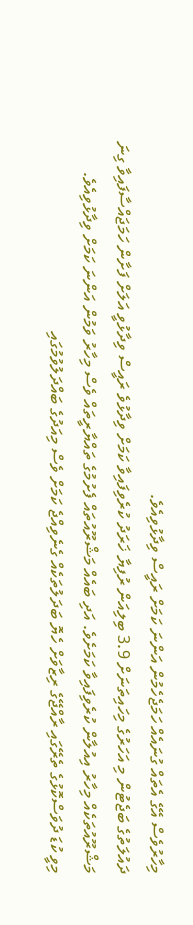މިހާރުވެސް އޭގެ އެތައް ގުނައެއް ހަމަޖެހެމުން އަންނަ ކަމަށް ރައީސް ވިދާޅުވިއެވެ.
ދައުލަތުގެ ބަޖެޓުން މި އަހަރުގެ މިހައިތަނަށް 3.9 ބިލިއަން ރުފިޔާ ޚަރަދު ކުރެވިފައިވާ ކަމަށް ވިދާޅުވެ ރައީސް ވިދާޅުވީ އަލަށް ފަށާން ހަމަޖައްސާފައިވާ ގިނަ މަޝްރޫއުތަކެއް މިހާރު އިއުލާން ކުރެވިފައިވާ ކަމަށެވެ. އަދި ބައެއް މަޝްރޫއުތައް ފެށުމުގެ ތައްޔާރީތައް ވެސް މިހާރު ވަމުން އަންނަ ކަމަށް ވިދާޅުވިއެވެ.
މިވީ ކުޑަ ދުވަސްކޮޅުގެ ތެރޭގައި ރާއްޖޭގެ ރިޒާވަށް ހެޔޮ ބަދަލުތަކެއް ގެނެވިއްޖެ ކަމަށް ވެސް މިއަދުގެ ބައްދަލުވުމުގައި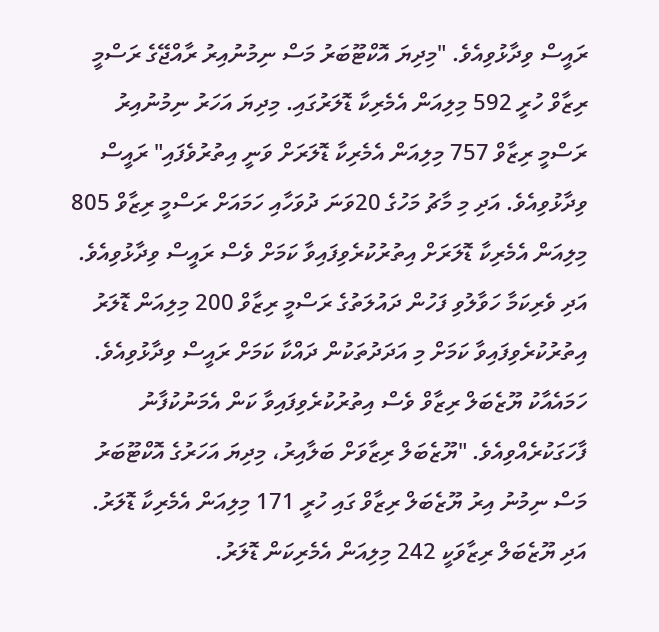ރައީސް ވިދާޅުވިއެވެ. "މިދިޔަ އޮކްޓޫބަރު މަސް ނިމުނުއިރު ރާއްޖޭގެ ރަސްމީ ރިޒާވް ހުރީ 592 މިލިއަން އެމެރިކާ ޑޮލަރުގައި. މިދިޔަ އަހަރު ނިމުނުއިރު ރަސްމީ ރިޒާވް 757 މިލިއަން އެމެރިކާ ޑޮލަރަށް ވަނީ އިތުރުވެފައި" ރައީސް ވިދާޅުވިއެވެ. އަދި މި މާޗު މަހުގެ 20ވަނަ ދުވަހާއި ހަމައަށް ރަސްމީ ރިޒާވް 805 މިލިއަން އެމެރިކާ ޑޮލަރަށް އިތުރުކުރެވިފައިވާ ކަމަށް ވެސް ރައީސް ވިދާޅުވިއެވެ. އަދި ވެރިކަމާ ހަވާލުވި ފަހުން ދައުލަތުގެ ރަސްމީ ރިޒާވް 200 މިލިއަން ޑޮލަރު އިތުރުކުރެވިފައިވާ ކަމަށް މި އަދަދުތަކުން ދައްކާ ކަމަށް ރައީސް ވިދާޅުވިއެވެ.
ހަމައެއާކު ޔޫޒެބަލް ރިޒާވް ވެސް އިތުރުކުރެވިފައިވާ ކަން އެމަނުކުފާނު ފާހަގަކުރެއްވިއެވެ. "ޔޫޒެބަލް ރިޒާވަށް ބަލާއިރު، މިދިޔަ އަހަރުގެ އޮކްޓޫބަރު މަސް ނިމުނު އިރު ޔޫޒެބަލް ރިޒާވް ގައި ހުރީ 171 މިލިއަން އެމެރިކާ ޑޮލަރު. އަދި ޔޫޒެބަލް ރިޒާވަކީ 242 މިލިއަން އެމެރިކަން ޑޮލަރު.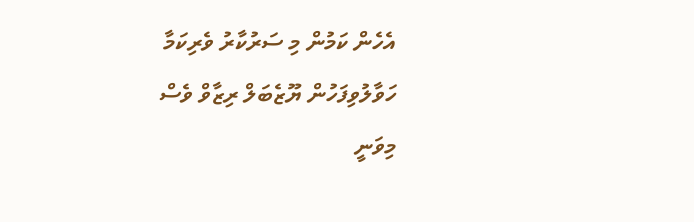އެހެން ކަމުން މި ސަރުކާރު ވެރިކަމާ ހަވާލުވިފަހުން ޔޫޒެބަލް ރިޒާވް ވެސް މިވަނީ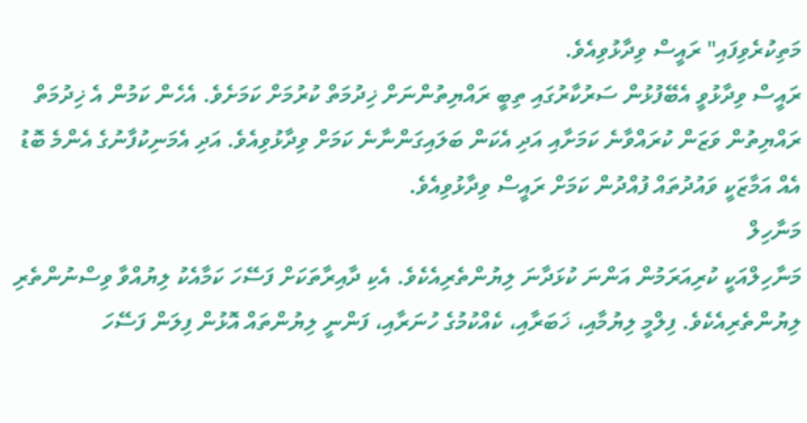މަތިކުރެވިފައި" ރައީސް ވިދާޅުވިއެވެ.
ރައީސް ވިދާޅުވީ އެބޭފުޅުން ސަރުކާރުގައި ތިބީ ރައްޔިތުންނަށް ޚިދުމަތް ކުރުމަށް ކަމަށެވެ. އެހެން ކަމުން އެ ޚިދުމަތް ރައްޔިތުން ވަޒަން ކުރައްވާނެ ކަމަށާއި އަދި އެކަން ބަލައިގަންނާނެ ކަމަށް ވިދާޅުވިއެވެ. އަދި އެމަނިކުފާނުގެ އެންމެ ބޮޑު އެއް އަމާޒަކީ ވައުދުތައް ފުއްދުން ކަމަށް ރައީސް ވިދާޅުވިއެވެ.
މަނާހިލް
މަނާހިލްއަކީ ކުރިއަރަމުން އަންނަ ކުޅަދާނަ ލިޔުންތެރިއެކެވެ. އެކި ދާއިރާތަކަށް ފަސޭހަ ކަމާއެކު ލިޔުއްވާ ވިސްނުންތެރި ލިޔުންތެރިއެކެވެ. ފިލްމީ ލިޔުމާއި، ޚަބަރާއި، ކެއްކުމުގެ ހުނަރާއި، ފަންނީ ލިޔުންތައް އޮޅުން ފިލަން ފަސޭހަ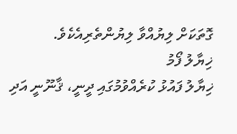ގޮތަކަށް ލިޔުއްވާ ލިޔުންތެރިއެކެވެ.
ޚިޔާލު ފޯމު
ޚިޔާލު ފައުޅު ކުރެއްވުމުގައި ދީނީ، ޤާނޫނީ އަދި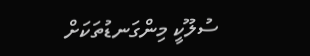ސުލޫކީ މިންގަނޑުތަކަށް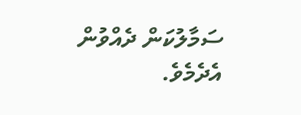ސަމާލުކަން ދެއްވުން އެދެމެވެ.